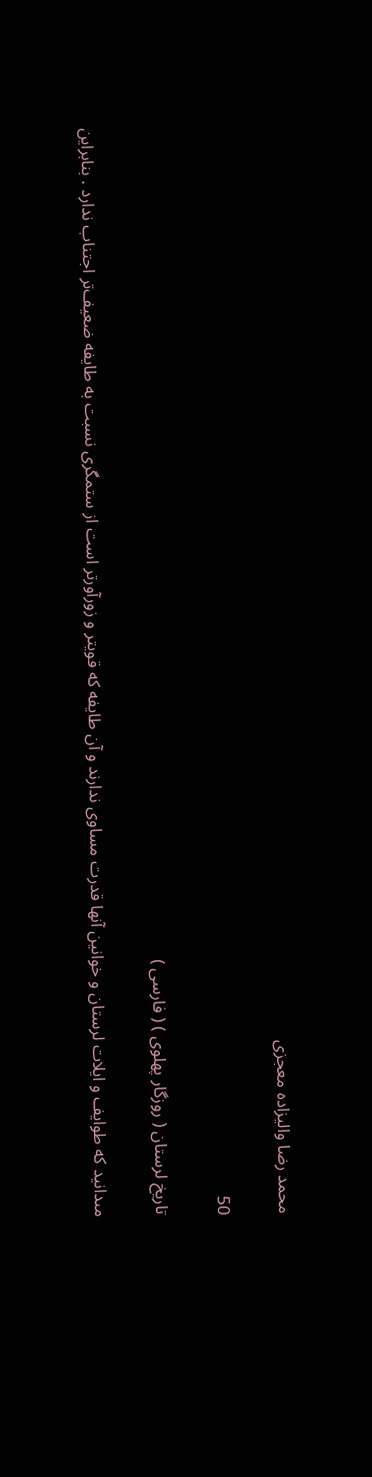محمد رضا واليزاده معجزى

50

تاريخ لرستان ( روزگار پهلوى ) ( فارسى )

مىدانيد كه طوايف و ايلات لرستان و خوانين آنها قدرت مساوى ندارند و آن طايفه كه قويتر و زورآورتر است از ستمگرى نسبت به طايفه ضعيف‌تر اجتناب ندارد . بنابراين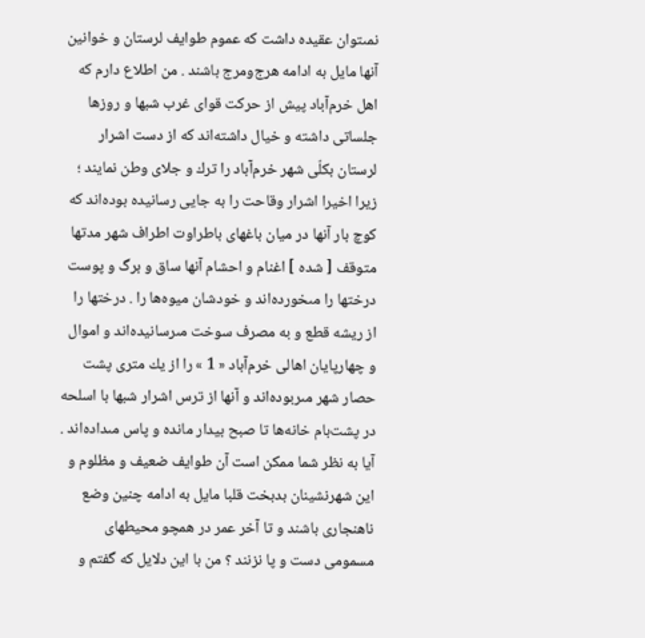نمىتوان عقيده داشت كه عموم طوايف لرستان و خوانين آنها مايل به ادامه هرج‌ومرج باشند . من اطلاع دارم كه اهل خرم‌آباد پيش از حركت قواى غرب شبها و روزها جلساتى داشته و خيال داشته‌اند كه از دست اشرار لرستان بكلّى شهر خرم‌آباد را ترك و جلاى وطن نمايند ؛ زيرا اخيرا اشرار وقاحت را به جايى رسانيده بوده‌اند كه كوچ بار آنها در ميان باغهاى باطراوت اطراف شهر مدتها متوقف [ شده ] اغنام و احشام آنها ساق و برگ و پوست درختها را مىخورده‌اند و خودشان ميوه‌ها را . درختها را از ريشه قطع و به مصرف سوخت مىرسانيده‌اند و اموال و چهارپايان اهالى خرم‌آباد « 1 » را از يك مترى پشت حصار شهر مىربوده‌اند و آنها از ترس اشرار شبها با اسلحه در پشت‌بام خانه‌ها تا صبح بيدار مانده و پاس مىداده‌اند . آيا به نظر شما ممكن است آن طوايف ضعيف و مظلوم و اين شهرنشينان بدبخت قلبا مايل به ادامه چنين وضع ناهنجارى باشند و تا آخر عمر در همچو محيطهاى مسمومى دست و پا نزنند ؟ من با اين دلايل كه گفتم و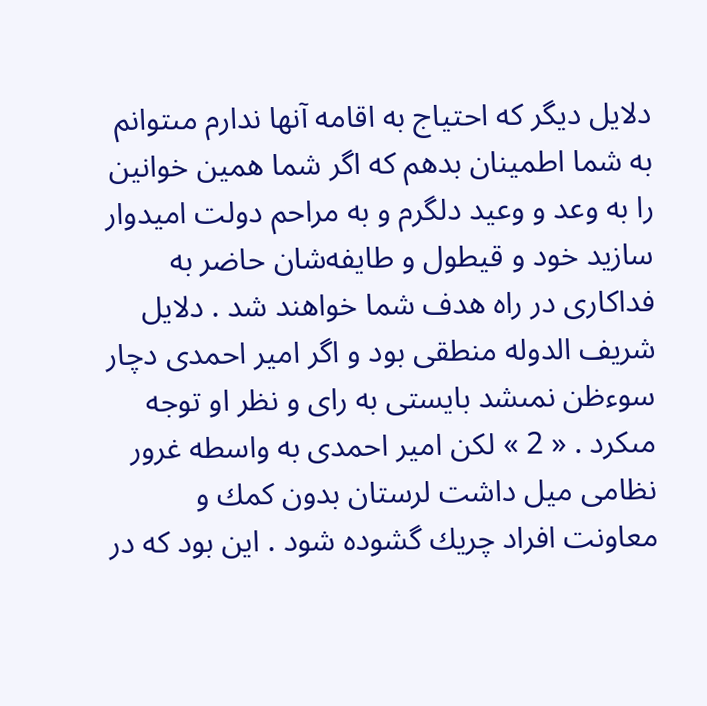دلايل ديگر كه احتياج به اقامه آنها ندارم مىتوانم به شما اطمينان بدهم كه اگر شما همين خوانين را به وعد و وعيد دلگرم و به مراحم دولت اميدوار سازيد خود و قيطول و طايفه‌شان حاضر به فداكارى در راه هدف شما خواهند شد . دلايل شريف الدوله منطقى بود و اگر امير احمدى دچار سوءظن نمىشد بايستى به راى و نظر او توجه مىكرد . « 2 » لكن امير احمدى به واسطه غرور نظامى ميل داشت لرستان بدون كمك و معاونت افراد چريك گشوده شود . اين بود كه در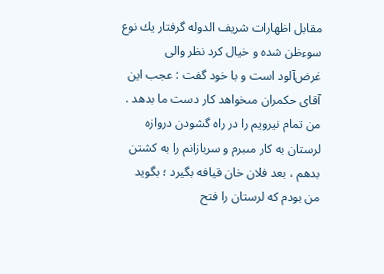مقابل اظهارات شريف الدوله گرفتار يك نوع سوءظن شده و خيال كرد نظر والى غرض‌آلود است و با خود گفت : عجب اين آقاى حكمران مىخواهد كار دست ما بدهد . من تمام نيرويم را در راه گشودن دروازه لرستان به كار مىبرم و سربازانم را به كشتن بدهم ، بعد فلان خان قيافه بگيرد ؛ بگويد من بودم كه لرستان را فتح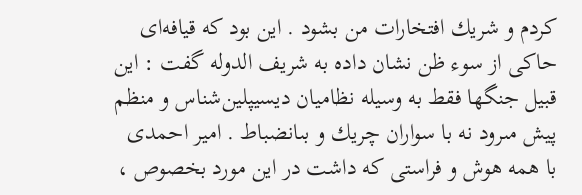كردم و شريك افتخارات من بشود . اين بود كه قيافه‌اى حاكى از سوء ظن نشان داده به شريف الدوله گفت : اين قبيل جنگها فقط به وسيله نظاميان ديسيپلين‌شناس و منظم پيش مىرود نه با سواران چريك و بىانضباط . امير احمدى با همه هوش و فراستى كه داشت در اين مورد بخصوص ،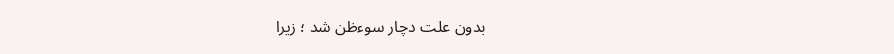بدون علت دچار سوءظن شد ؛ زيرا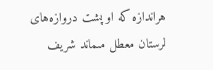هراندازه كه او پشت دروازه‌هاى لرستان معطل مىماند شريف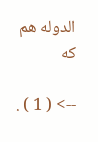الدوله هم كه

--> ( 1 ) .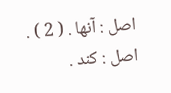اصل : آنها . ( 2 ) . اصل : كند .